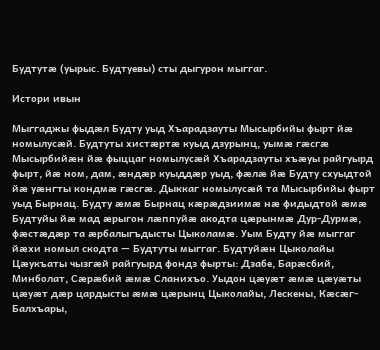Будтутæ (уырыс. Будтуевы) сты дыгурон мыггаг.

Истори ивын

Мыггаджы фыдæл Будту уыд Хъарадзауты Мысырбийы фырт йæ номылусæй. Будтуты хистæртæ куыд дзурынц, уымæ гæсгæ Мысырбийæн йæ фыццаг номылусæй Хъарадзауты хъæуы райгуырд фырт, йæ ном, дам, æндæр куыддæр уыд, фæлæ йæ Будту схуыдтой йæ уæнгты кондмæ гæсгæ. Дыккаг номылусæй та Мысырбийы фырт уыд Бырнац. Будту æмæ Бырнац кæрæдзиимæ нæ фидыдтой æмæ Будтуйы йæ мад æрыгон лæппуйæ акодта цæрынмæ Дур-Дурмæ, фæстæдæр та æрбалыгъдысты Цыколамæ. Уым Будту йæ мыггаг йæхи номыл скодта — Будтуты мыггаг. Будтуйæн Цыколайы Цæукъаты чызгæй райгуырд фондз фырты: Дзабе, Барæсбий, Минболат, Сæрæбий æмæ Сланихъо. Уыдон цæуæт æмæ цæуæты цæуæт дæр цардысты æмæ цæрынц Цыколайы, Лескены, Кæсæг-Балхъары,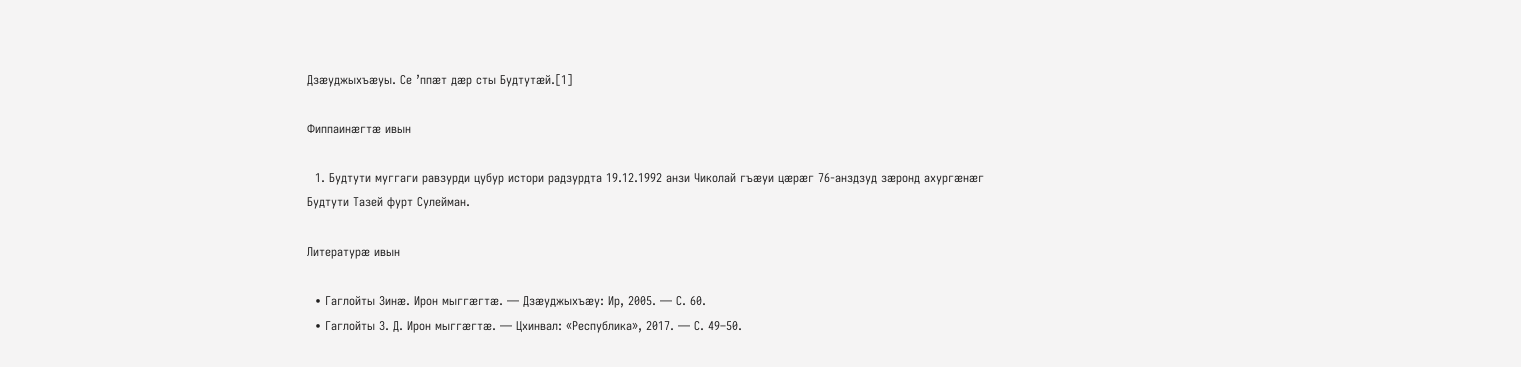Дзæуджыхъæуы. Се ’ппæт дæр сты Будтутæй.[1]

Фиппаинæгтæ ивын

  1. Будтути муггаги равзурди цубур истори радзурдта 19.12.1992 анзи Чиколай гъæуи цæрæг 76-анздзуд зæронд ахургæнæг Будтути Тазей фурт Сулейман.

Литературæ ивын

  • Гаглойты Зинæ. Ирон мыггæгтæ. — Дзæуджыхъæу: Ир, 2005. — С. 60.
  • Гаглойты З. Д. Ирон мыггæгтæ. — Цхинвал: «Республика», 2017. — С. 49–50.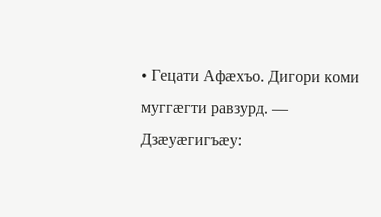• Гецати Афæхъо. Дигори коми муггæгти равзурд. — Дзæуæгигъæу: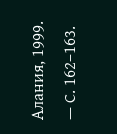Алания, 1999. — С. 162–163.